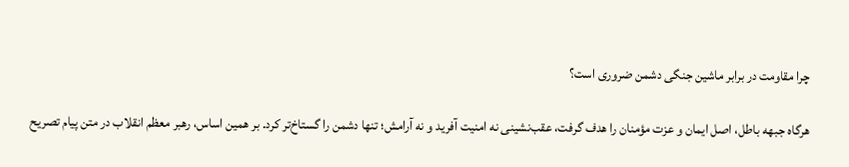چرا مقاومت در برابر ماشین جنگی دشمن ضروری است؟

هرگاه جبهه باطل، اصل ایمان و عزت مؤمنان را هدف گرفت، عقب‌نشینی نه امنیت آفرید و نه آرامش؛ تنها دشمن را گستاخ‌تر کرد. بر همین اساس، رهبر معظم انقلاب در متن پیام تصریح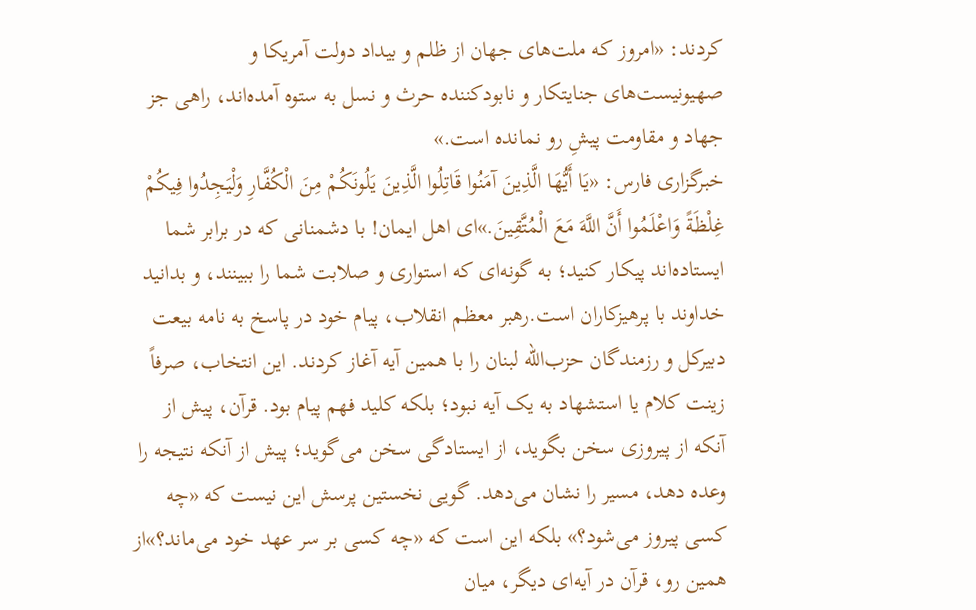کردند: «امروز که ملت‌های جهان از ظلم و بیداد دولت آمریکا و صهیونیست‌های جنایتکار و نابودکننده حرث و نسل به ستوه آمده‌اند، راهی جز جهاد و مقاومت پیشِ رو نمانده است.»
خبرگزاری فارس: «يَا أَيُّهَا الَّذِينَ آمَنُوا قَاتِلُوا الَّذِينَ يَلُونَكُمْ مِنَ الْكُفَّارِ وَلْيَجِدُوا فِيكُمْ غِلْظَةً وَاعْلَمُوا أَنَّ اللَّهَ مَعَ الْمُتَّقِينَ.»ای اهل ایمان! با دشمنانی که در برابر شما ایستاده‌اند پیکار کنید؛ به گونه‌ای که استواری و صلابت شما را ببینند، و بدانید خداوند با پرهیزکاران است.رهبر معظم انقلاب، پیام خود در پاسخ به نامه بیعت دبیرکل و رزمندگان حزب‌الله لبنان را با همین آیه آغاز کردند. این انتخاب، صرفاً زینت کلام یا استشهاد به یک آیه نبود؛ بلکه کلید فهم پیام بود. قرآن، پیش از آنکه از پیروزی سخن بگوید، از ایستادگی سخن می‌گوید؛ پیش از آنکه نتیجه را وعده دهد، مسیر را نشان می‌دهد. گویی نخستین پرسش این نیست که «چه کسی پیروز می‌شود؟» بلکه این است که «چه کسی بر سر عهد خود می‌ماند؟»از همین رو، قرآن در آیه‌ای دیگر، میان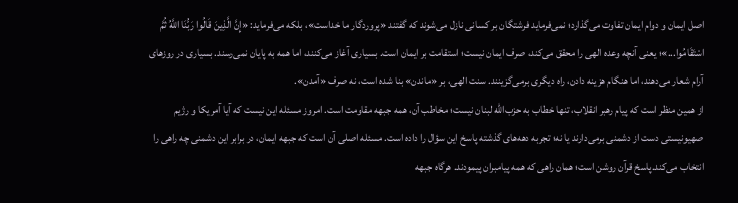اصل ایمان و دوام ایمان تفاوت می‌گذارد؛ نمی‌فرماید فرشتگان بر کسانی نازل می‌شوند که گفتند «پروردگار ما خداست»، بلکه می‌فرماید: «إِنَّ الَّذِينَ قَالُوا رَبُّنَا اللَّهُ ثُمَّ اسْتَقَامُوا...»؛ یعنی آنچه وعده الهی را محقق می‌کند، صرف ایمان نیست؛ استقامت بر ایمان است. بسیاری آغاز می‌کنند، اما همه به پایان نمی‌رسند. بسیاری در روزهای آرام شعار می‌دهند، اما هنگام هزینه دادن، راه دیگری برمی‌گزینند. سنت الهی، بر «ماندن» بنا شده است، نه صرف «آمدن».
از همین منظر است که پیام رهبر انقلاب، تنها خطاب به حزب‌الله لبنان نیست؛ مخاطب آن، همه جبهه مقاومت است. امروز مسئله این نیست که آیا آمریکا و رژیم صهیونیستی دست از دشمنی برمی‌دارند یا نه؛ تجربه دهه‌های گذشته پاسخ این سؤال را داده است. مسئله اصلی آن است که جبهه ایمان، در برابر این دشمنی چه راهی را انتخاب می‌کند.پاسخ قرآن روشن است؛ همان راهی که همه پیامبران پیمودند. هرگاه جبهه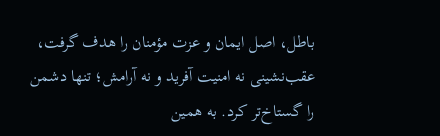باطل، اصل ایمان و عزت مؤمنان را هدف گرفت، عقب‌نشینی نه امنیت آفرید و نه آرامش؛ تنها دشمن را گستاخ‌تر کرد. به همین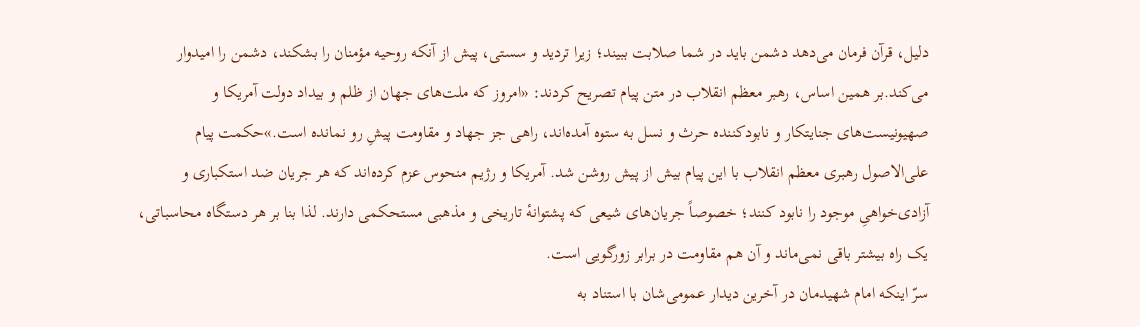دلیل، قرآن فرمان می‌دهد دشمن باید در شما صلابت ببیند؛ زیرا تردید و سستی، پیش از آنکه روحیه مؤمنان را بشکند، دشمن را امیدوار می‌کند.بر همین اساس، رهبر معظم انقلاب در متن پیام تصریح کردند: «امروز که ملت‌های جهان از ظلم و بیداد دولت آمریکا و صهیونیست‌های جنایتکار و نابودکننده حرث و نسل به ستوه آمده‌اند، راهی جز جهاد و مقاومت پیشِ رو نمانده است.»حکمت پیام علی‌الاصول رهبری معظم انقلاب با این پیام بیش از پیش روشن شد. آمریکا و رژیم منحوس عزم کرده‌اند که هر جریان ضد استکباری و آزادی‌خواهیِ موجود را نابود کنند؛ خصوصاً جریان‌های شیعی که پشتوانهٔ تاریخی و مذهبی مستحکمی دارند. لذا بنا بر هر دستگاه محاسباتی، یک راه بیشتر باقی نمی‌ماند و آن هم مقاومت در برابر زورگویی است.
سرّ اینکه امام شهیدمان در آخرین دیدار عمومی‌شان با استناد به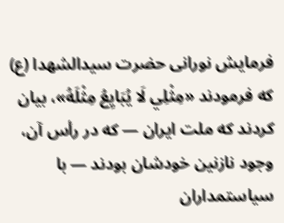فرمایش نورانی حضرت سیدالشهدا (ع) که فرمودند «مِثْلِي لَا يُبَايِعُ مِثْلَهُ»، بیان کردند که ملت ایران — که در رأس آن، وجود نازنین خودشان بودند — با سیاستمداران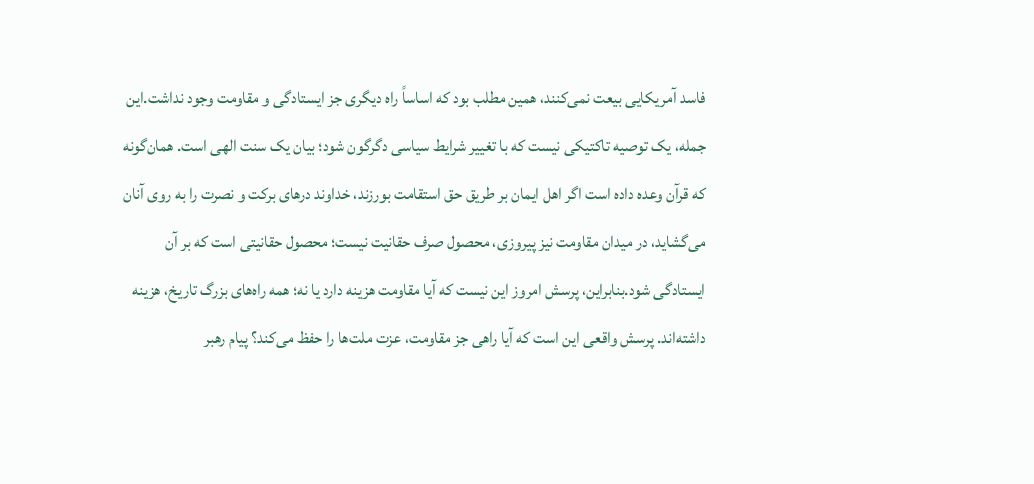فاسد آمریکایی بیعت نمی‌کنند، همین مطلب بود که اساساً راه دیگری جز ایستادگی و مقاومت وجود نداشت.این جمله، یک توصیه تاکتیکی نیست که با تغییر شرایط سیاسی دگرگون شود؛ بیان یک سنت الهی است. همان‌گونه که قرآن وعده داده است اگر اهل ایمان بر طریق حق استقامت بورزند، خداوند درهای برکت و نصرت را به روی آنان می‌گشاید، در میدان مقاومت نیز پیروزی، محصول صرف حقانیت نیست؛ محصول حقانیتی است که بر آن ایستادگی شود.بنابراین، پرسش امروز این نیست که آیا مقاومت هزینه دارد یا نه؛ همه راه‌های بزرگ تاریخ، هزینه داشته‌اند. پرسش واقعی این است که آیا راهی جز مقاومت، عزت ملت‌ها را حفظ می‌کند؟ پیام رهبر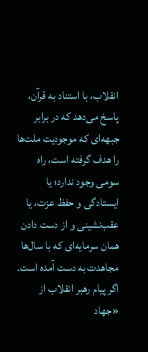انقلاب، با استناد به قرآن، پاسخ می‌دهد که در برابر جبهه‌ای که موجودیت ملت‌ها را هدف گرفته است، راه سومی وجود ندارد؛ یا ایستادگی و حفظ عزت، یا عقب‌نشینی و از دست دادن همان سرمایه‌ای که با سال‌ها مجاهدت به دست آمده است.
اگر پیام رهبر انقلاب از «جهاد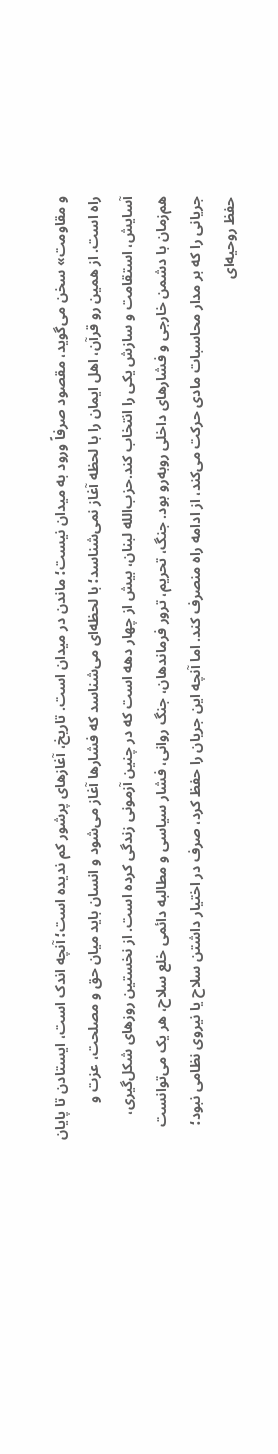و مقاومت» سخن می‌گوید، مقصود صرفاً ورود به میدان نیست؛ ماندن در میدان است. تاریخ، آغازهای پرشور کم ندیده است؛ آنچه اندک است، ایستادن تا پایان راه است. از همین رو قرآن، اهل ایمان را با لحظه آغاز نمی‌شناسد؛ با لحظه‌ای می‌شناسد که فشارها آغاز می‌شود و انسان باید میان حق و مصلحت، عزت و آسایش، استقامت و سازش یکی را انتخاب کند.حزب‌الله لبنان، بیش از چهار دهه است که در چنین آزمونی زندگی کرده است. از نخستین روزهای شکل‌گیری، هم‌زمان با دشمن خارجی و فشارهای داخلی روبه‌رو بود. جنگ، تحریم، ترور فرماندهان، جنگ روانی، فشار سیاسی و مطالبه دائمی خلع سلاح، هر یک می‌توانست جریانی را که بر مدار محاسبات مادی حرکت می‌کند، از ادامه راه منصرف کند. اما آنچه این جریان را حفظ کرد، صرف در اختیار داشتن سلاح یا نیروی نظامی نبود؛ حفظ روحیه‌ای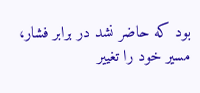بود که حاضر نشد در برابر فشار، مسیر خود را تغییر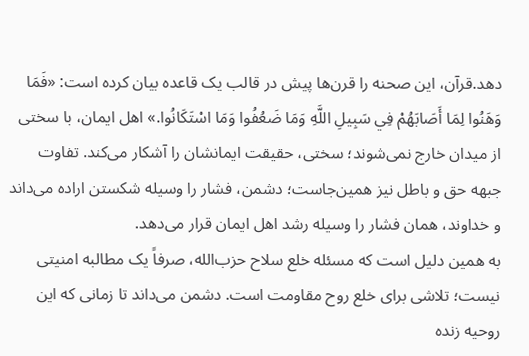دهد.قرآن، این صحنه را قرن‌ها پیش در قالب یک قاعده بیان کرده است: «فَمَا وَهَنُوا لِمَا أَصَابَهُمْ فِي سَبِيلِ اللَّهِ وَمَا ضَعُفُوا وَمَا اسْتَكَانُوا.» اهل ایمان، با سختی از میدان خارج نمی‌شوند؛ سختی، حقیقت ایمانشان را آشکار می‌کند. تفاوت جبهه حق و باطل نیز همین‌جاست؛ دشمن، فشار را وسیله شکستن اراده می‌داند و خداوند، همان فشار را وسیله رشد اهل ایمان قرار می‌دهد.
به همین دلیل است که مسئله خلع سلاح حزب‌الله، صرفاً یک مطالبه امنیتی نیست؛ تلاشی برای خلع روح مقاومت است. دشمن می‌داند تا زمانی که این روحیه زنده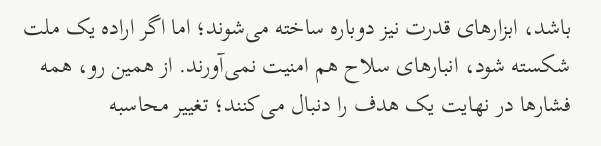باشد، ابزارهای قدرت نیز دوباره ساخته می‌شوند؛ اما اگر اراده یک ملت شکسته شود، انبارهای سلاح هم امنیت نمی‌آورند. از همین رو، همه فشارها در نهایت یک هدف را دنبال می‌کنند؛ تغییر محاسبه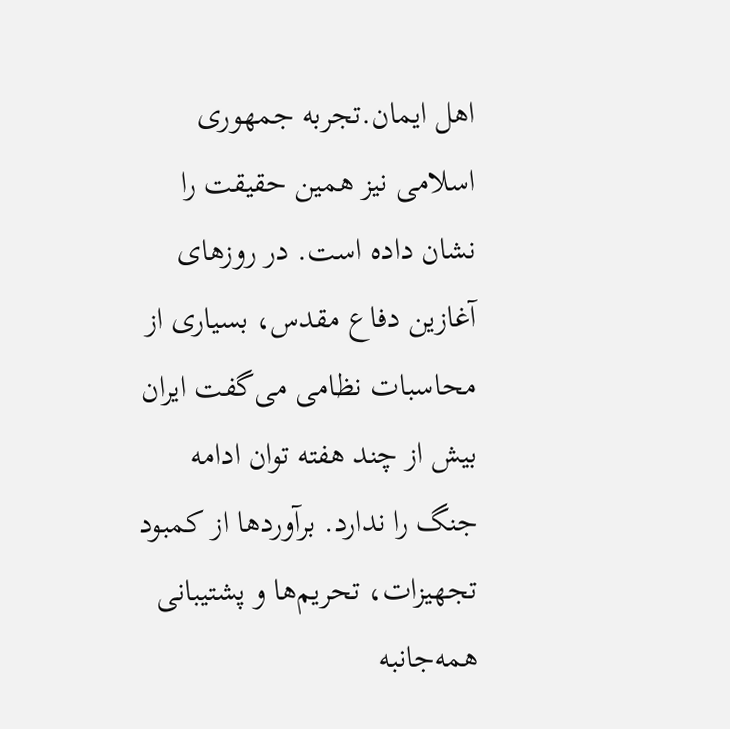اهل ایمان.تجربه جمهوری اسلامی نیز همین حقیقت را نشان داده است. در روزهای آغازین دفاع مقدس، بسیاری از محاسبات نظامی می‌گفت ایران بیش از چند هفته توان ادامه جنگ را ندارد. برآوردها از کمبود تجهیزات، تحریم‌ها و پشتیبانی همه‌جانبه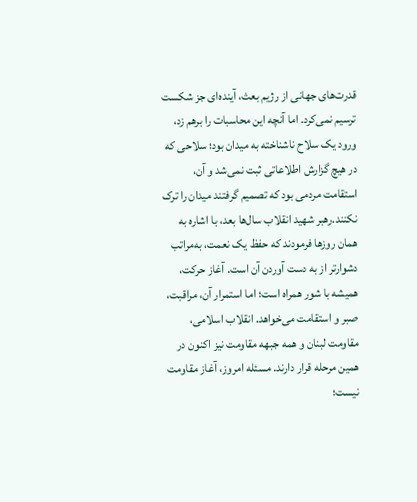قدرت‌های جهانی از رژیم بعث، آینده‌ای جز شکست ترسیم نمی‌کرد. اما آنچه این محاسبات را برهم زد، ورود یک سلاح ناشناخته به میدان بود؛ سلاحی که در هیچ گزارش اطلاعاتی ثبت نمی‌شد و آن، استقامت مردمی بود که تصمیم گرفتند میدان را ترک نکنند.رهبر شهید انقلاب سال‌ها بعد، با اشاره به همان روزها فرمودند که حفظ یک نعمت، به‌مراتب دشوارتر از به دست آوردن آن است. آغاز حرکت، همیشه با شور همراه است؛ اما استمرار آن، مراقبت، صبر و استقامت می‌خواهد. انقلاب اسلامی، مقاومت لبنان و همه جبهه مقاومت نیز اکنون در همین مرحله قرار دارند. مسئله امروز، آغاز مقاومت نیست؛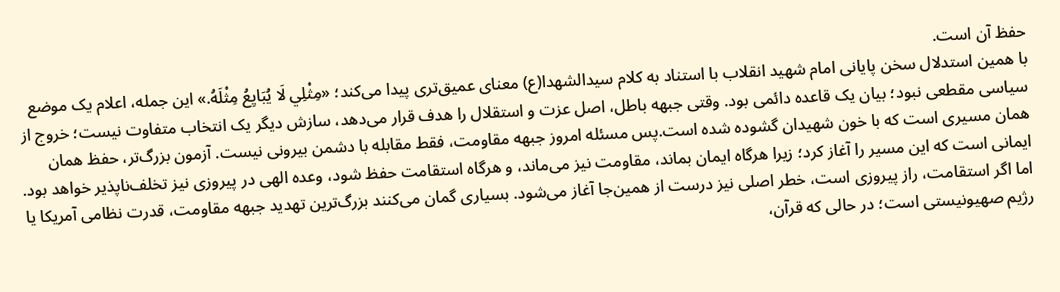حفظ آن است.
با همین استدلال سخن پایانی امام شهید انقلاب با استناد به کلام سیدالشهدا(ع) معنای عمیق‌تری پیدا می‌کند؛ «مِثْلِي لَا يُبَايِعُ مِثْلَهُ.» این جمله، اعلام یک موضع سیاسی مقطعی نبود؛ بیان یک قاعده دائمی بود. وقتی جبهه باطل، اصل عزت و استقلال را هدف قرار می‌دهد، سازش دیگر یک انتخاب متفاوت نیست؛ خروج از همان مسیری است که با خون شهیدان گشوده شده است.پس مسئله امروز جبهه مقاومت، فقط مقابله با دشمن بیرونی نیست. آزمون بزرگ‌تر، حفظ همان ایمانی است که این مسیر را آغاز کرد؛ زیرا هرگاه ایمان بماند، مقاومت نیز می‌ماند، و هرگاه استقامت حفظ شود، وعده الهی در پیروزی نیز تخلف‌ناپذیر خواهد بود.
اما اگر استقامت، راز پیروزی است، خطر اصلی نیز درست از همین‌جا آغاز می‌شود. بسیاری گمان می‌کنند بزرگ‌ترین تهدید جبهه مقاومت، قدرت نظامی آمریکا یا رژیم صهیونیستی است؛ در حالی که قرآن،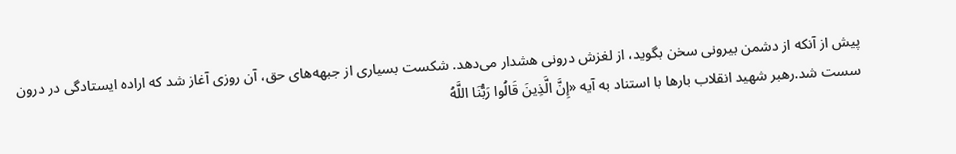پیش از آنکه از دشمن بیرونی سخن بگوید، از لغزش درونی هشدار می‌دهد. شکست بسیاری از جبهه‌های حق، آن روزی آغاز شد که اراده ایستادگی در درون سست شد.رهبر شهید انقلاب بارها با استناد به آیه «إِنَّ الَّذِينَ قَالُوا رَبُّنَا اللَّهُ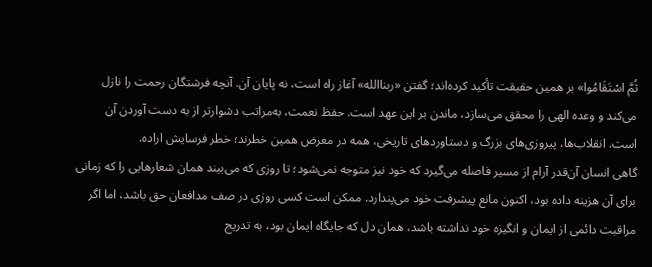ثُمَّ اسْتَقَامُوا» بر همین حقیقت تأکید کرده‌اند؛ گفتن «ربناالله» آغاز راه است، نه پایان آن. آنچه فرشتگان رحمت را نازل می‌کند و وعده الهی را محقق می‌سازد، ماندن بر این عهد است. حفظ نعمت، به‌مراتب دشوارتر از به دست آوردن آن است. انقلاب‌ها، پیروزی‌های بزرگ و دستاوردهای تاریخی، همه در معرض همین خطرند؛ خطر فرسایش اراده.
گاهی انسان آن‌قدر آرام از مسیر فاصله می‌گیرد که خود نیز متوجه نمی‌شود؛ تا روزی که می‌بیند همان شعارهایی را که زمانی برای آن هزینه داده بود، اکنون مانع پیشرفت خود می‌پندارد. ممکن است کسی روزی در صف مدافعان حق باشد، اما اگر مراقبت دائمی از ایمان و انگیزه خود نداشته باشد، همان دل که جایگاه ایمان بود، به تدریج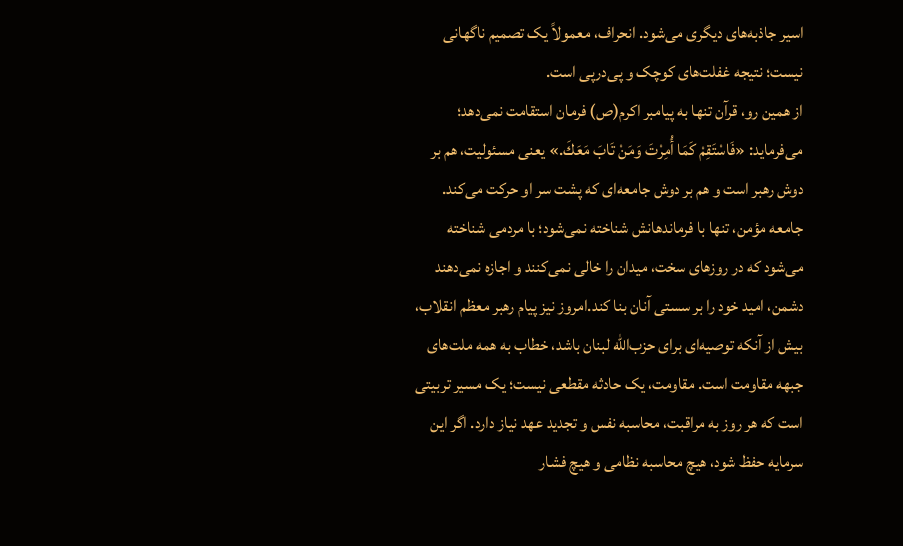اسیر جاذبه‌های دیگری می‌شود. انحراف، معمولاً یک تصمیم ناگهانی نیست؛ نتیجه غفلت‌های کوچک و پی‌درپی است.
از همین رو، قرآن تنها به پیامبر اکرم(ص) فرمان استقامت نمی‌دهد؛ می‌فرماید: «فَاسْتَقِمْ كَمَا أُمِرْتَ وَمَنْ تَابَ مَعَكَ.» یعنی مسئولیت، هم بر دوش رهبر است و هم بر دوش جامعه‌ای که پشت سر او حرکت می‌کند. جامعه مؤمن، تنها با فرماندهانش شناخته نمی‌شود؛ با مردمی شناخته می‌شود که در روزهای سخت، میدان را خالی نمی‌کنند و اجازه نمی‌دهند دشمن، امید خود را بر سستی آنان بنا کند.امروز نیز پیام رهبر معظم انقلاب، بیش از آنکه توصیه‌ای برای حزب‌الله لبنان باشد، خطاب به همه ملت‌های جبهه مقاومت است. مقاومت، یک حادثه مقطعی نیست؛ یک مسیر تربیتی است که هر روز به مراقبت، محاسبه نفس و تجدید عهد نیاز دارد. اگر این سرمایه حفظ شود، هیچ محاسبه نظامی و هیچ فشار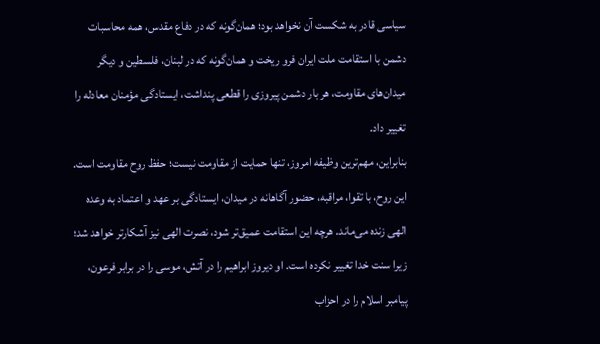سیاسی قادر به شکست آن نخواهد بود؛ همان‌گونه که در دفاع مقدس، همه محاسبات دشمن با استقامت ملت ایران فرو ریخت و همان‌گونه که در لبنان، فلسطین و دیگر میدان‌های مقاومت، هر بار دشمن پیروزی را قطعی پنداشت، ایستادگی مؤمنان معادله را تغییر داد.
بنابراین، مهم‌ترین وظیفه امروز، تنها حمایت از مقاومت نیست؛ حفظ روح مقاومت است. این روح، با تقوا، مراقبه، حضور آگاهانه در میدان، ایستادگی بر عهد و اعتماد به وعده الهی زنده می‌ماند. هرچه این استقامت عمیق‌تر شود، نصرت الهی نیز آشکارتر خواهد شد؛ زیرا سنت خدا تغییر نکرده است. او دیروز ابراهیم را در آتش، موسی را در برابر فرعون، پیامبر اسلام را در احزاب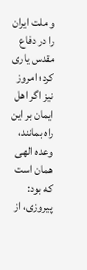و ملت ایران را در دفاع مقدس یاری کرد؛ امروز نیز اگر اهل ایمان بر این راه بمانند، وعده الهی همان است که بود: پیروزی، از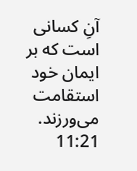آنِ کسانی است که بر ایمان خود استقامت می‌ورزند.
11:21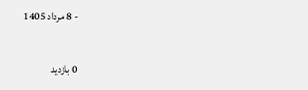- 8 مرداد 1405

0 بازدید